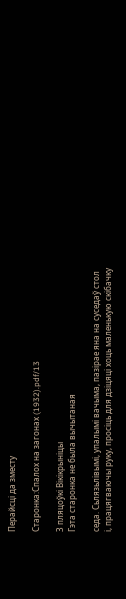Перайсці да зместу

Старонка:Спалох на загонах (1932).pdf/13

З пляцоўкі Вікікрыніцы
Гэта старонка не была вычытаная

седа. Сьлязьлівымі, упалымі вачыма, пазірае яна на суседаў стол і, працягваючы руку, просіць для дзіцяці хоць маленькую скібачку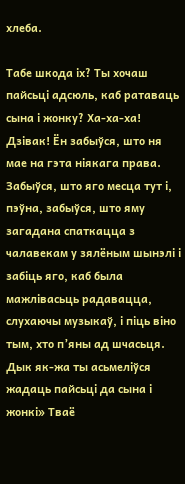хлеба.

Табе шкода іх? Ты хочаш пайсьці адсюль, каб ратаваць сына і жонку? Ха-ха-ха! Дзівак! Ён забыўся, што ня мае на гэта ніякага права. Забыўся, што яго месца тут і, пэўна, забыўся, што яму загадана спаткацца з чалавекам у зялёным шынэлі і забіць яго, каб была мажлівасьць радавацца, слухаючы музыкаў, і піць віно тым, хто п’яны ад шчасьця. Дык як-жа ты асьмеліўся жадаць пайсьці да сына і жонкі» Тваё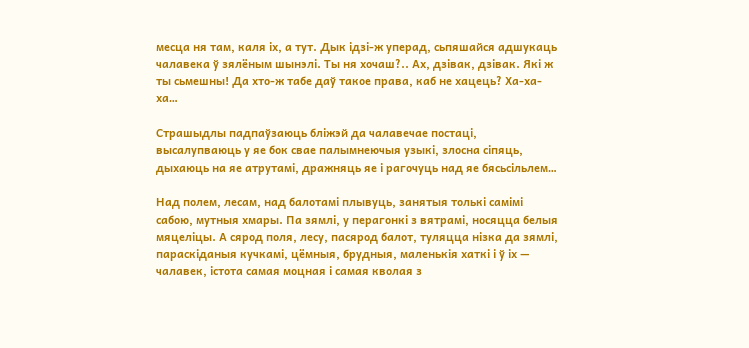месца ня там, каля іх, а тут. Дык ідзі-ж уперад, сьпяшайся адшукаць чалавека ў зялёным шынэлі. Ты ня хочаш?.. Ах, дзівак, дзівак. Які ж ты сьмешны! Да хто-ж табе даў такое права, каб не хацець? Ха-ха-ха…

Страшыдлы падпаўзаюць бліжэй да чалавечае постаці, высалупваюць у яе бок свае палымнеючыя узыкі, злосна сіпяць, дыхаюць на яе атрутамі, дражняць яе і рагочуць над яе бясьсільлем…

Над полем, лесам, над балотамі плывуць, занятыя толькі самімі сабою, мутныя хмары. Па зямлі, у перагонкі з вятрамі, носяцца белыя мяцеліцы. А сярод поля, лесу, пасярод балот, туляцца нізка да зямлі, параскіданыя кучкамі, цёмныя, брудныя, маленькія хаткі і ў іх — чалавек, істота самая моцная і самая кволая з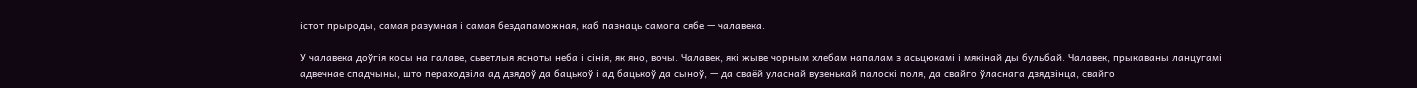істот прыроды, самая разумная і самая бездапаможная, каб пазнаць самога сябе — чалавека.

У чалавека доўгія косы на галаве, сьветлыя ясноты неба і сінія, як яно, вочы. Чалавек, які жыве чорным хлебам напалам з асьцюкамі і мякінай ды бульбай. Чалавек, прыкаваны ланцугамі адвечнае спадчыны, што пераходзіла ад дзядоў да бацькоў і ад бацькоў да сыноў, — да сваёй уласнай вузенькай палоскі поля, да свайго ўласнага дзядзінца, свайго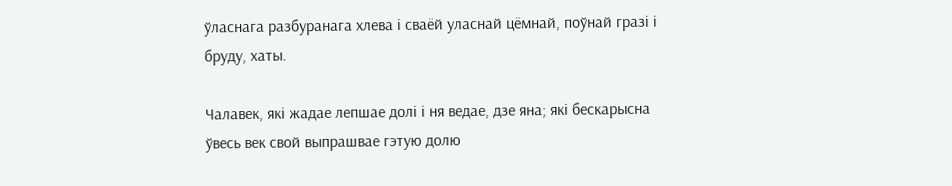ўласнага разбуранага хлева і сваёй уласнай цёмнай, поўнай гразі і бруду, хаты.

Чалавек, які жадае лепшае долі і ня ведае, дзе яна; які бескарысна ўвесь век свой выпрашвае гэтую долю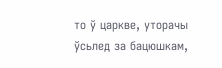то ў царкве, уторачы ўсьлед за бацюшкам,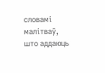словамі малітваў, што аддаюць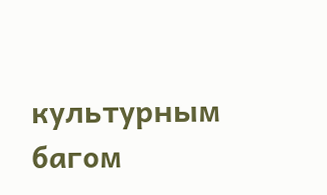культурным багом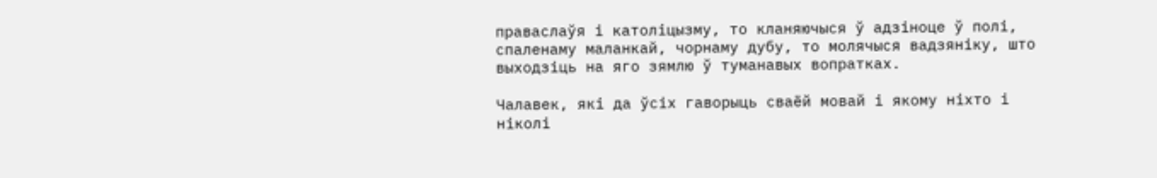праваслаўя і католіцызму, то кланяючыся ў адзіноце ў полі, спаленаму маланкай, чорнаму дубу, то молячыся вадзяніку, што выходзіць на яго зямлю ў туманавых вопратках.

Чалавек, які да ўсіх гаворыць сваёй мовай і якому ніхто і ніколі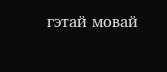гэтай мовай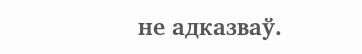не адказваў.